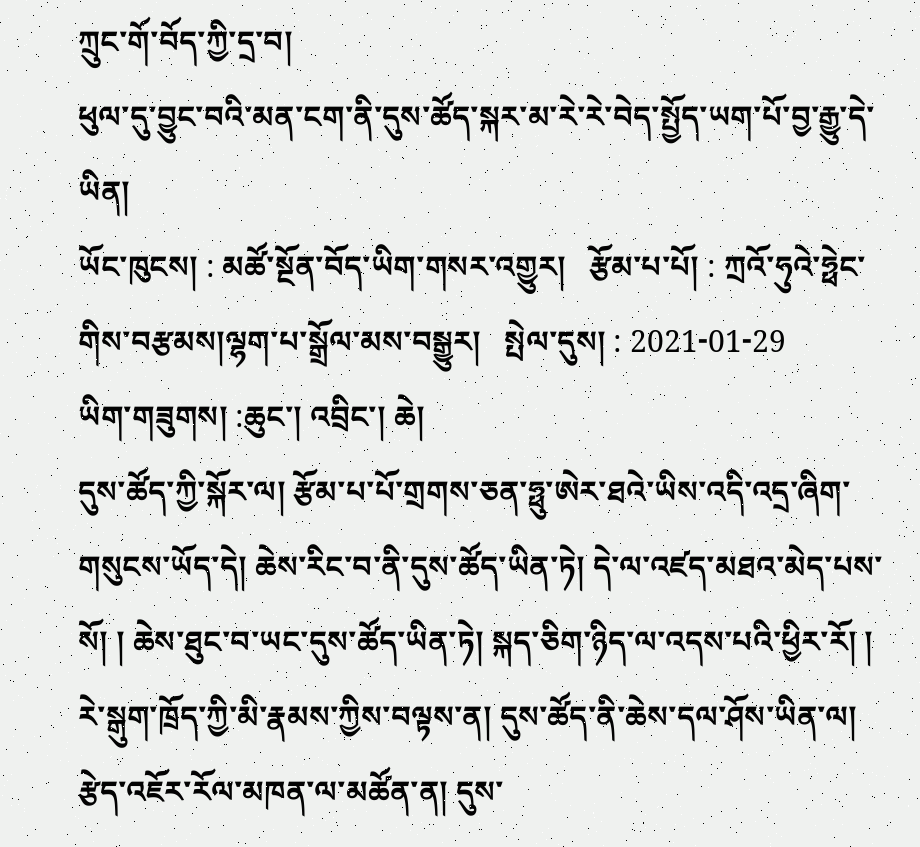ཀྲུང་གོ་བོད་ཀྱི་དྲ་བ།
ཕུལ་དུ་བྱུང་བའི་མན་ངག་ནི་དུས་ཚོད་སྐར་མ་རེ་རེ་བེད་སྤྱོད་ཡག་པོ་བྱ་རྒྱུ་དེ་ཡིན།
ཡོང་ཁུངས། : མཚོ་སྔོན་བོད་ཡིག་གསར་འགྱུར།   རྩོམ་པ་པོ། : ཀྲའོ་ཧུའེ་ཧྥེང་གིས་བརྩམས།ལྷག་པ་སྒྲོལ་མས་བསྒྱུར།   སྤེལ་དུས། : 2021-01-29
ཡིག་གཟུགས། :ཆུང་། འབྲིང་། ཆེ།
དུས་ཚོད་ཀྱི་སྐོར་ལ། རྩོམ་པ་པོ་གྲགས་ཅན་ཧྥུ་ཨེར་ཐའེ་ཡིས་འདི་འདྲ་ཞིག་གསུངས་ཡོད་དེ། ཆེས་རིང་བ་ནི་དུས་ཚོད་ཡིན་ཏེ། དེ་ལ་འཛད་མཐའ་མེད་པས་སོ། ། ཆེས་ཐུང་བ་ཡང་དུས་ཚོད་ཡིན་ཏེ། སྐད་ཅིག་ཉིད་ལ་འདས་པའི་ཕྱིར་རོ། ། རེ་སྒུག་ཁྲོད་ཀྱི་མི་རྣམས་ཀྱིས་བལྟས་ན། དུས་ཚོད་ནི་ཆེས་དལ་ཤོས་ཡིན་ལ། རྩེད་འཇོར་རོལ་མཁན་ལ་མཚོན་ན། དུས་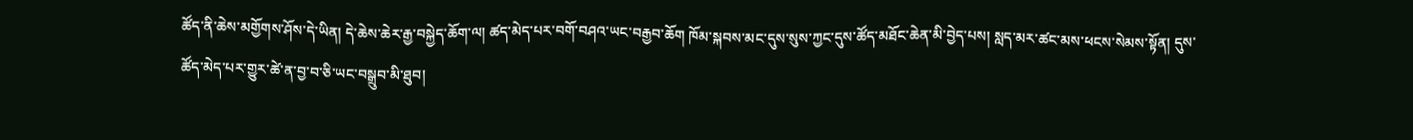ཚོད་ནི་ཆེས་མགྱོགས་ཤོས་དེ་ཡིན། དེ་ཆེས་ཆེར་རྒྱ་བསྐྱེད་ཆོག་ལ། ཚད་མེད་པར་བགོ་བཤའ་ཡང་བརྒྱབ་ཆོག ཁོམ་སྐབས་མང་དུས་སུས་ཀྱང་དུས་ཚོད་མཐོང་ཆེན་མི་བྱེད་པས། སླད་མར་ཚང་མས་ཕངས་སེམས་སྟོན། དུས་ཚོད་མེད་པར་གྱུར་ཚེ་ན་བྱ་བ་ཅི་ཡང་བསྒྲུབ་མི་ཐུབ།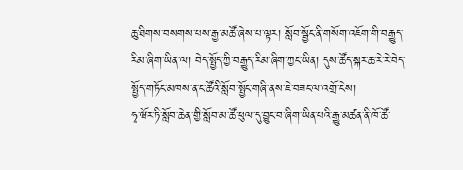ཆུ་ཐིགས་བསགས་པས་རྒྱ་མཚོ་ཞེས་པ་ལྟར། སློབ་སྦྱོང་ནི་གསོག་འཇོག་གི་བརྒྱུད་རིམ་ཞིག་ཡིན་ལ། བེད་སྤྱོད་ཀྱི་བརྒྱུད་རིམ་ཞིག་ཀྱང་ཡིན། དུས་ཚོད་སྐར་ཆ་རེ་རེ་བེད་སྤྱོད་གཏོང་མཁས་ན་ང་ཚོའི་སློབ་སྤྱོང་གཞི་ནས་ཇེ་བཟང་ལ་འགྲོ་ངེས།
ཧྭ་ཝོར་ཏི་སློབ་ཆེན་གྱི་སློབ་མ་ཚོ་ཕུལ་དུ་བྱུང་བ་ཞིག་ཡིན་པའི་རྒྱུ་མཚན་ནི་ཁོ་ཚོ་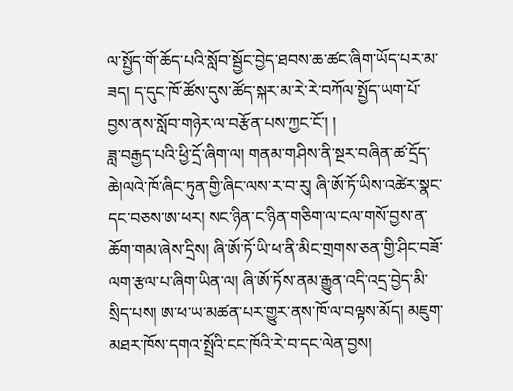ལ་སྤྱོད་གོ་ཆོད་པའི་སློབ་སྦྱོང་བྱེད་ཐབས་ཆ་ཚང་ཞིག་ཡོད་པར་མ་ཟད། ད་དུང་ཁོ་ཚོས་དུས་ཚོད་སྐར་མ་རེ་རེ་བཀོལ་སྤྱོད་ཡག་པོ་བྱས་ནས་སློབ་གཉེར་ལ་བརྩོན་པས་ཀྱང་ངོ་། །
ཟླ་བརྒྱད་པའི་ཕྱི་དྲོ་ཞིག་ལ། གནམ་གཤིས་ནི་སྔར་བཞིན་ཚ་དྲོད་ཆེ།ལའེ་ཁོ་ཞིང་ཏུན་གྱི་ཞིང་ལས་ར་བ་རུ། ཞི་ཨོ་ཏོ་ཡིས་འཚེར་སྣང་དང་བཅས་ཨ་ཕར། སང་ཉིན་ང་ཉིན་གཅིག་ལ་ངལ་གསོ་བྱས་ན་ཆོག་གམ་ཞེས་དྲིས། ཞི་ཨོ་ཏོ་ཡི་ཕ་ནི་མིང་གྲགས་ཅན་གྱི་ཤིང་བཟོ་ལག་རྩལ་པ་ཞིག་ཡིན་ལ། ཞི་ཨོ་ཏོས་ནམ་རྒྱུན་འདི་འདྲ་བྱེད་མི་སྲིད་པས། ཨ་ཕ་ཡ་མཚན་པར་གྱུར་ནས་ཁོ་ལ་བལྟས་མོད། མཇུག་མཐར་ཁོས་དགའ་སྤྲོའི་ངང་ཁོའི་རེ་བ་དང་ལེན་བྱས།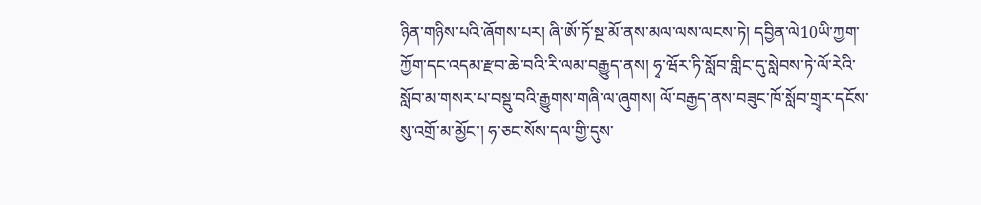ཉིན་གཉིས་པའི་ཞོགས་པར། ཞི་ཨོ་ཏོ་སྔ་མོ་ནས་མལ་ལས་ལངས་ཏེ། དབྱིན་ལེ10ཡི་ཀྱག་ཀྱོག་དང་འདམ་རྫབ་ཆེ་བའི་རི་ལམ་བརྒྱུད་ནས། ཧྭ་ཝོར་ཏི་སློབ་གླིང་དུ་སླེབས་ཏེ་ལོ་རེའི་སློབ་མ་གསར་པ་བསྡུ་བའི་རྒྱུགས་གཞི་ལ་ཞུགས། ལོ་བརྒྱད་ནས་བཟུང་ཁོ་སློབ་གྲྭར་དངོས་སུ་འགྲོ་མ་མྱོང་། ཧ་ཅང་སོས་དལ་གྱི་དུས་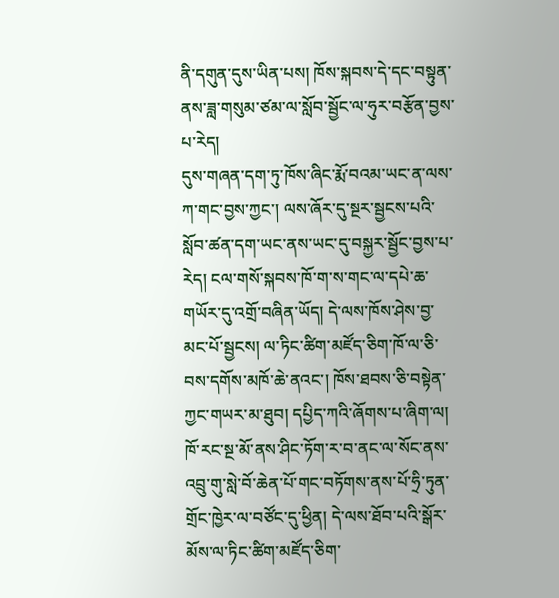ནི་དགུན་དུས་ཡིན་པས། ཁོས་སྐབས་དེ་དང་བསྟུན་ནས་ཟླ་གསུམ་ཙམ་ལ་སློབ་སྦྱོང་ལ་ཧུར་བརྩོན་བྱས་པ་རེད།
དུས་གཞན་དག་ཏུ་ཁོས་ཞིང་རྨོ་བའམ་ཡང་ན་ལས་ཀ་གང་བྱས་ཀྱང་། ལས་ཞོར་དུ་སྔར་སྦྱངས་པའི་སློབ་ཚན་དག་ཡང་ནས་ཡང་དུ་བསྐྱར་སྦྱོང་བྱས་པ་རེད། ངལ་གསོ་སྐབས་ཁོ་ག་ས་གང་ལ་དཔེ་ཆ་གཡོར་དུ་འགྲོ་བཞིན་ཡོད། དེ་ལས་ཁོས་ཤེས་བྱ་མང་པོ་སྦྱངས། ལ་ཏིང་ཚིག་མཛོད་ཅིག་ཁོ་ལ་ཅི་བས་དགོས་མཁོ་ཆེ་ནའང་། ཁོས་ཐབས་ཅི་བསྟེན་ཀྱང་གཡར་མ་ཐུབ། དཔྱིད་ཀའི་ཞོགས་པ་ཞིག་ལ། ཁོ་རང་སྔ་མོ་ནས་ཤིང་ཏོག་ར་བ་ནང་ལ་སོང་ནས་འབྲུ་གུ་སླེ་བོ་ཆེན་པོ་གང་བཏོགས་ནས་པོ་ཧྲི་ཏུན་གྲོང་ཁྱེར་ལ་བཙོང་དུ་ཕྱིན། དེ་ལས་ཐོབ་པའི་སྒོར་མོས་ལ་ཏིང་ཚིག་མཛོད་ཅིག་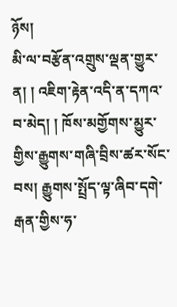ཉོས།
མི་ལ་བརྩོན་འགྲུས་ལྡན་གྱུར་ན། ། འཇིག་རྟེན་འདི་ན་དཀའ་བ་མེད། ། ཁོས་མགྱོགས་མྱུར་གྱིས་རྒྱུགས་གཞི་བྲིས་ཚར་སོང་བས། རྒྱུགས་སྤྲོད་ལྟ་ཞིབ་དགེ་རྒན་གྱིས་ཧ་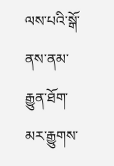ལས་པའི་སྒོ་ནས་ནམ་རྒྱུན་ཐོག་མར་རྒྱུགས་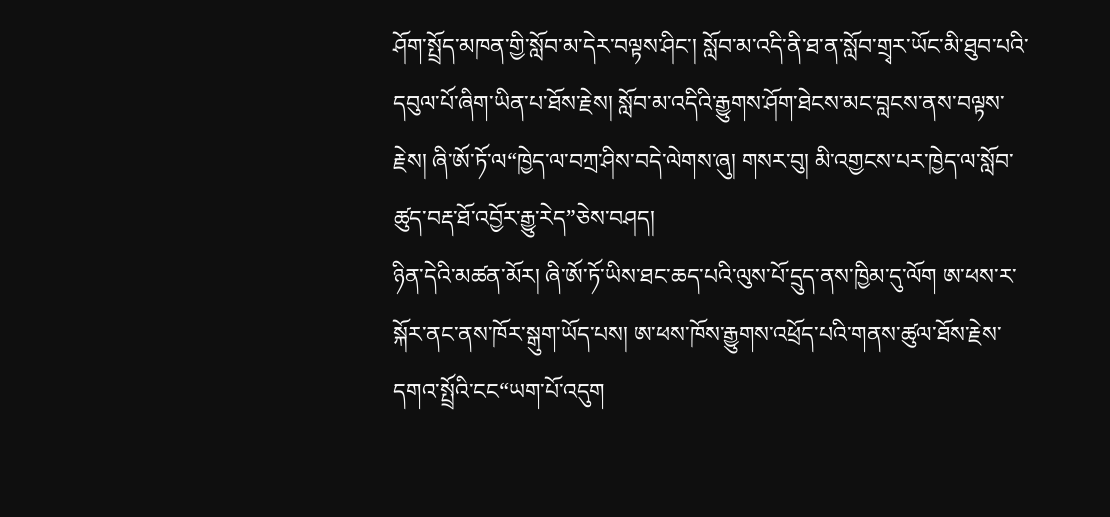ཤོག་སྤྲོད་མཁན་གྱི་སློབ་མ་དེར་བལྟས་ཤིང་། སློབ་མ་འདི་ནི་ཐ་ན་སློབ་གྲྭར་ཡོང་མི་ཐུབ་པའི་དབུལ་པོ་ཞིག་ཡིན་པ་ཐོས་རྗེས། སློབ་མ་འདིའི་རྒྱུགས་ཤོག་ཐེངས་མང་བླངས་ནས་བལྟས་རྗེས། ཞི་ཨོ་ཏོ་ལ“ཁྱེད་ལ་བཀྲ་ཤིས་བདེ་ལེགས་ཞུ། གསར་བུ། མི་འགྱངས་པར་ཁྱེད་ལ་སློབ་ཚུད་བརྡ་ཐོ་འབྱོར་རྒྱུ་རེད”ཅེས་བཤད།
ཉིན་དེའི་མཚན་མོར། ཞི་ཨོ་ཏོ་ཡིས་ཐང་ཆད་པའི་ལུས་པོ་དྲུད་ནས་ཁྱིམ་དུ་ལོག ཨ་ཕས་ར་སྐོར་ནང་ནས་ཁོར་སྒུག་ཡོད་པས། ཨ་ཕས་ཁོས་རྒྱུགས་འཕྲོད་པའི་གནས་ཚུལ་ཐོས་རྗེས་དགའ་སྤྲོའི་ངང“ཡག་པོ་འདུག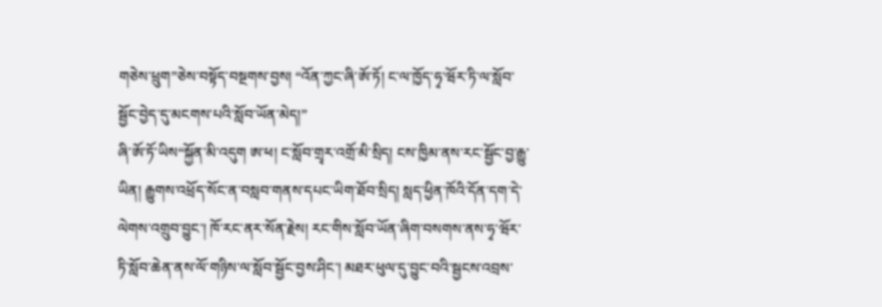གཅེས་ཕྲུག”ཅེས་བསྟོད་བསྔགས་བྱས། “འོན་ཀྱང་ཞི་ཨོ་ཏོ། ང་ལ་ཁྱོད་ཧྭ་ཝོར་ཏི་ལ་སློབ་སྦྱོང་བྱེད་དུ་མངགས་པའི་སློབ་ཡོན་མེད།”
ཞི་ཨོ་ཏོ་ཡིས“སྐྱོན་མི་འདུག ཨ་ཕ། ང་སློབ་གྲྭར་འགྲོ་མི་སྲིད། ངས་ཁྱིམ་ནས་རང་སྦྱོང་བྱ་རྒྱུ་ཡིན། རྒྱུགས་འཕྲོད་སོང་ན་བསླབ་གནས་དཔང་ཡིག་ཐོབ་སྲིད། སླད་ཕྱིན་ཁོའི་དོན་དག་དེ་ལེགས་འགྲུབ་བྱུང་། ཁོ་རང་ནར་སོན་རྗེས། རང་གིས་སློབ་ཡོན་ཞིག་བསགས་ནས་ཧྭ་ཝོར་ཏི་སློབ་ཆེན་ནས་ལོ་གཉིས་ལ་སློབ་སྦྱོང་བྱས་ཤིང་། མཐར་ཕུལ་དུ་བྱུང་བའི་སྦྱངས་འབྲས་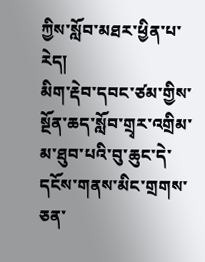ཀྱིས་སློབ་མཐར་ཕྱིན་པ་རེད།
མིག་རྡེབ་དབང་ཙམ་གྱིས་སྔོན་ཆད་སློབ་གྲྭར་འགྲིམ་མ་ཐུབ་པའི་བུ་ཆུང་དེ་དངོས་གནས་མིང་གྲགས་ཅན་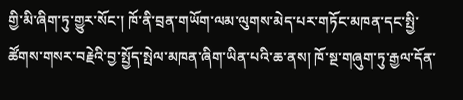གྱི་མི་ཞིག་ཏུ་གྱུར་སོང་། ཁོ་ནི་བྲན་གཡོག་ལམ་ལུགས་མེད་པར་གཏོང་མཁན་དང་སྤྱི་ཚོགས་གསར་བརྗེའི་བྱ་སྤྱོད་སྤེལ་མཁན་ཞིག་ཡིན་པའི་ཆ་ནས། ཁོ་སྔ་གཞུག་ཏུ་རྒྱལ་དོན་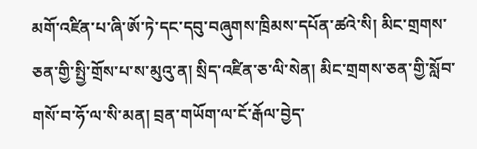མགོ་འཛིན་པ་ཞི་ཨོ་ཏེ་དང་དབུ་བཞུགས་ཁྲིམས་དཔོན་ཚའེ་སི། མིང་གྲགས་ཅན་གྱི་སྤྱི་གྲོས་པ་ས་མུའུ་ན། སྲིད་འཛིན་ཅ་ལི་སེན། མིང་གྲགས་ཅན་གྱི་སློབ་གསོ་བ་ཧོ་ལ་སི་མན། བྲན་གཡོག་ལ་ངོ་རྒོལ་བྱེད་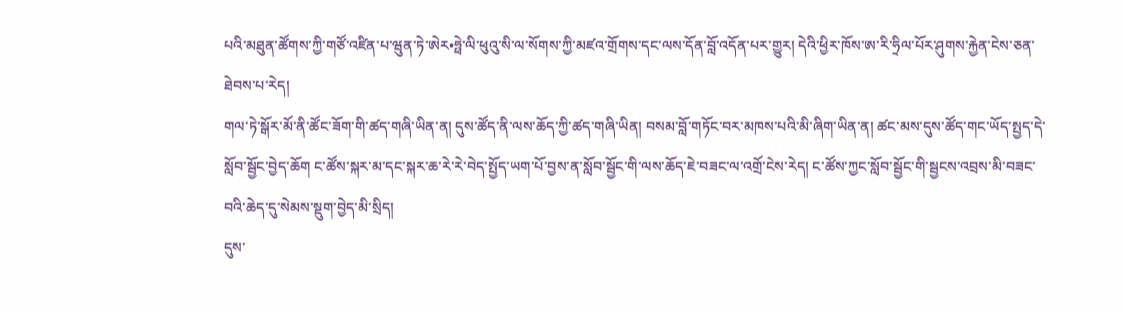པའི་མཐུན་ཚོགས་ཀྱི་གཙོ་འཛིན་པ་ཝུན་ཏེ་ཨེར•ཧྥེ་ལི་ཕུའུ་སི་ལ་སོགས་ཀྱི་མཛའ་གྲོགས་དང་ལས་དོན་བློ་འདོན་པར་གྱུར། དེའི་ཕྱིར་ཁོས་ཨ་རི་ཧྲིལ་པོར་ཤུགས་རྐྱེན་ངེས་ཅན་ཐེབས་པ་རེད།
གལ་ཏེ་སྒོར་མོ་ནི་ཚོང་ཟོག་གི་ཚད་གཞི་ཡིན་ན། དུས་ཚོད་ནི་ལས་ཆོད་ཀྱི་ཚད་གཞི་ཡིན། བསམ་བློ་གཏོང་བར་མཁས་པའི་མི་ཞིག་ཡིན་ན། ཚང་མས་དུས་ཚོད་གང་ཡོད་སྤྱད་དེ་སློབ་སྦྱོང་བྱེད་ཆོག ང་ཚོས་སྐར་མ་དང་སྐར་ཆ་རེ་རེ་བེད་སྤྱོད་ཡག་པོ་བྱས་ན་སློབ་སྦྱོང་གི་ལས་ཆོད་ཇེ་བཟང་ལ་འགྲོ་ངེས་རེད། ང་ཚོས་ཀྱང་སློབ་སྦྱོང་གི་སྦྱངས་འབྲས་མི་བཟང་བའི་ཆེད་དུ་སེམས་སྡུག་བྱེད་མི་སྲིད།
དུས་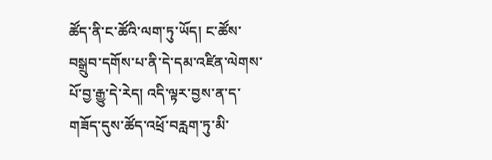ཚོད་ནི་ང་ཚོའི་ལག་ཏུ་ཡོད། ང་ཚོས་བསྒྲུབ་དགོས་པ་ནི་དེ་དམ་འཛིན་ལེགས་པོ་བྱ་རྒྱུ་དེ་རེད། འདི་ལྟར་བྱས་ན་ད་གཟོད་དུས་ཚོད་འཕྲོ་བརླག་ཏུ་མི་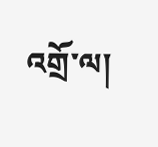འགྲོ་ལ།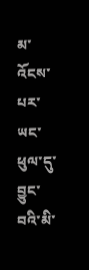མ་འོངས་པར་ཡང་ཕུལ་དུ་བྱུང་བའི་མི་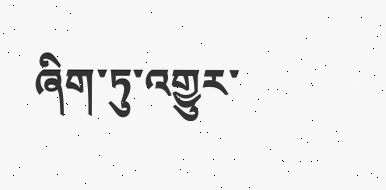ཞིག་ཏུ་འགྱུར་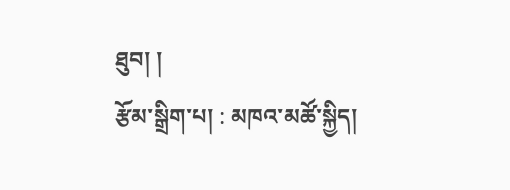ཐུབ། །
རྩོམ་སྒྲིག་པ། : མཁའ་མཚོ་སྐྱིད།